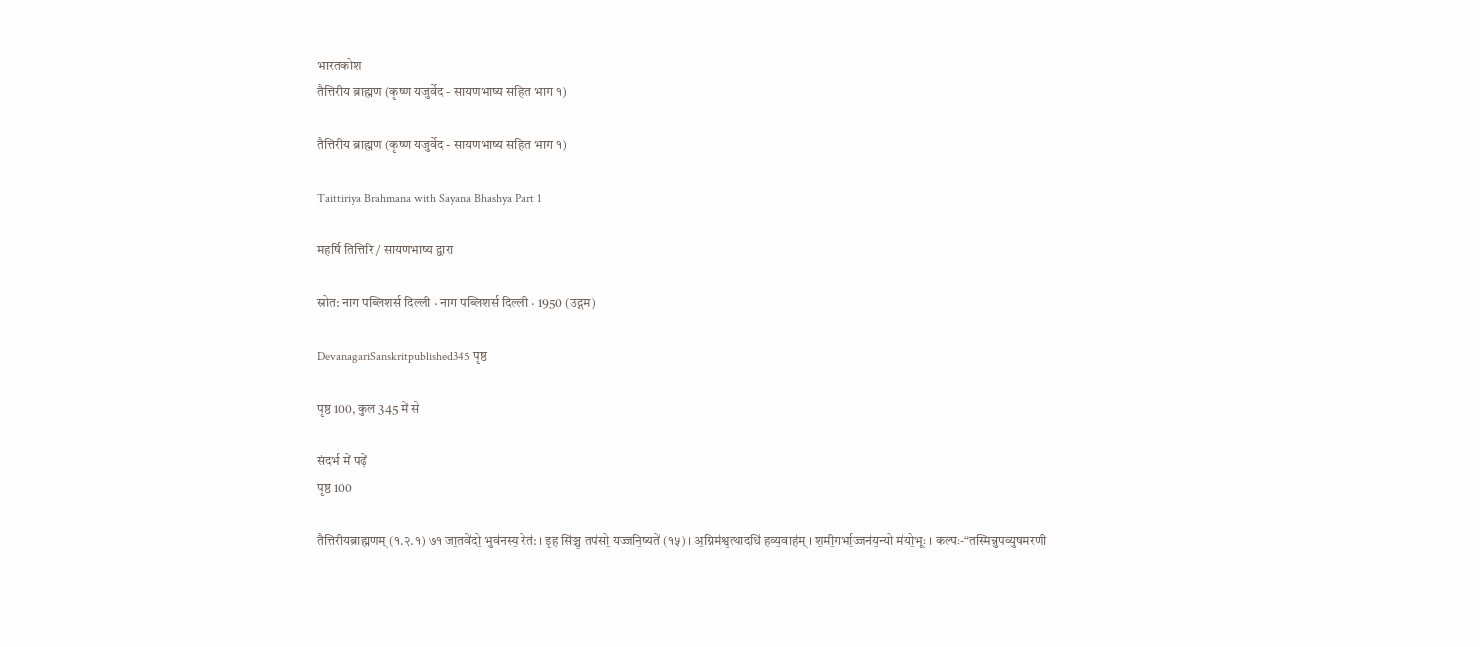भारतकोश
तैत्तिरीय ब्राह्मण (कृष्ण यजुर्वेद - सायणभाष्य सहित भाग १)

तैत्तिरीय ब्राह्मण (कृष्ण यजुर्वेद - सायणभाष्य सहित भाग १)

Taittiriya Brahmana with Sayana Bhashya Part 1

महर्षि तित्तिरि / सायणभाष्य द्वारा

स्रोत: नाग पब्लिशर्स दिल्ली · नाग पब्लिशर्स दिल्ली · 1950 (उद्गम)

DevanagariSanskritpublished345 पृष्ठ

पृष्ठ 100, कुल 345 में से

संदर्भ में पढ़ें
पृष्ठ 100

तैत्तिरीयब्राह्मणम् (१.२.१) ७१ जा॒तवे॑दो॒ भुव॑नस्य॒ रेत॑: । इ॒ह सि॑ञ्च॒ तप॑सो॒ यज्जनि॒ष्यते॑ (१५) । अ॒ग्निम॑श्व॒त्थादधि॑ हव्य॒वाह॑म् । श॒मी॒गर्भा॒ज्जन॑य॒न्यो म॑यो॒भूः । कल्पः-“तस्मिन्नुपव्युषमरणी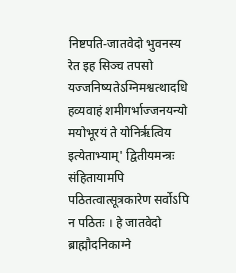निष्टपति-जातवेदो भुवनस्य रेत इह सिञ्च तपसो यज्जनिष्यतेऽग्निमश्वत्थादधि हव्यवाहं शमीगर्भाज्जनयन्यो मयोभूरयं ते योनिर्ऋत्विय इत्येताभ्याम्' द्वितीयमन्त्रः संहितायामपि पठितत्वात्सूत्रकारेण सर्वोऽपि न पठितः । हे जातवेदो ब्राह्मौदनिकाग्ने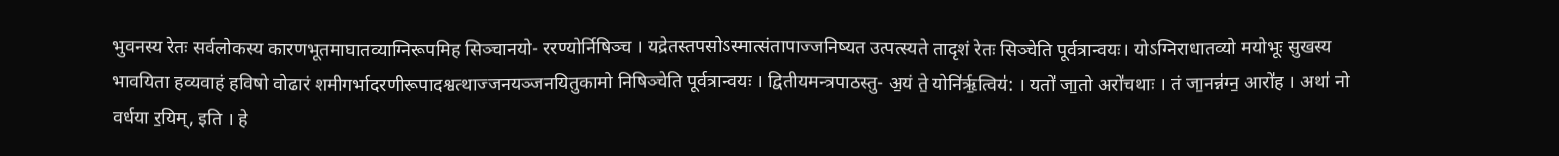भुवनस्य रेतः सर्वलोकस्य कारणभूतमाघातव्याग्निरूपमिह सिञ्चानयो- ररण्योर्निषिञ्च । यद्रेतस्तपसोऽस्मात्संतापाज्जनिष्यत उत्पत्स्यते तादृशं रेतः सिञ्चेति पूर्वत्रान्वयः। योऽग्निराधातव्यो मयोभूः सुखस्य भावयिता हव्यवाहं हविषो वोढारं शमीगर्भादरणीरूपादश्वत्थाज्जनयञ्जनयितुकामो निषिञ्चेति पूर्वत्रान्वयः । द्वितीयमन्त्रपाठस्तु- अ॒यं ते॒ योनि॑र्ऋ॒त्विय॑: । यतो॑ जा॒तो अरो॑चथाः । तं जा॒नन्न॑ग्न॒ आरो॑ह । अथा॑ नो वर्धया र॒यिम्, इति । हे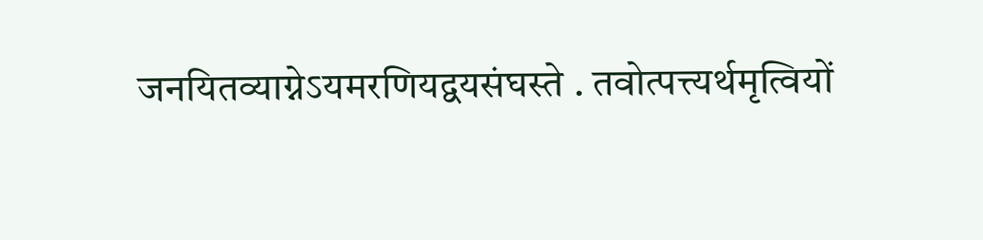जनयितव्याग्नेऽयमरणियद्वयसंघस्ते . तवोत्पत्त्यर्थमृत्वियों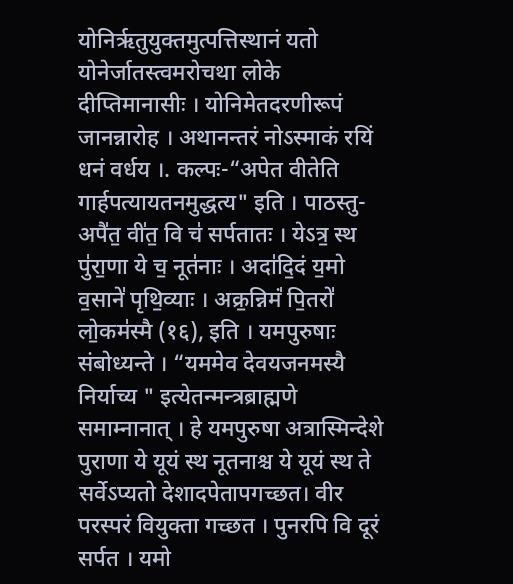योनिर्ऋतुयुक्तमुत्पत्तिस्थानं यतो योनेर्जातस्त्वमरोचथा लोके दीप्तिमानासीः । योनिमेतदरणीरूपं जानन्नारोह । अथानन्तरं नोऽस्माकं रयिं धनं वर्धय ।. कल्पः-“अपेत वीतेति गार्हपत्यायतनमुद्धत्य" इति । पाठस्तु- अपै॑त॒ वी॑त॒ वि च॑ सर्पतातः । येऽत्र॒ स्थ पु॑रा॒णा ये च॒ नूत॑नाः । अदा॑दि॒दं य॒मो व॒साने॑ पृथि॒व्याः । अक्र॒न्निमं॑ पि॒तरो॑ लो॒कम॑स्मै (१६), इति । यमपुरुषाः संबोध्यन्ते । “यममेव देवयजनमस्यै निर्याच्य " इत्येतन्मन्त्रब्राह्मणे समाम्नानात् । हे यमपुरुषा अत्रास्मिन्देशे पुराणा ये यूयं स्थ नूतनाश्च ये यूयं स्थ ते सर्वेऽप्यतो देशादपेतापगच्छत। वीर परस्परं वियुक्ता गच्छत । पुनरपि वि दूरं सर्पत । यमो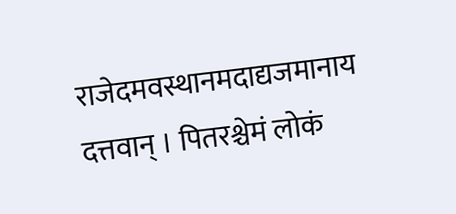राजेदमवस्थानमदाद्यजमानाय दत्तवान् । पितरश्चेमं लोकं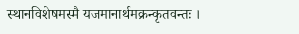स्थानविशेषमस्मै यजमानार्थमक्रन्कृतवन्तः ।